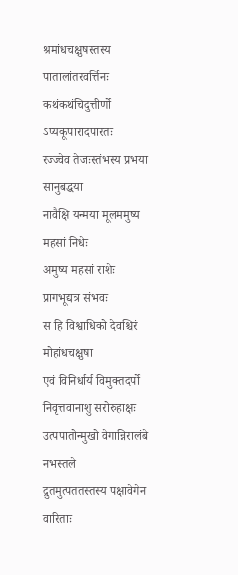श्रमांधचक्षुषस्तस्य पातालांतरवर्त्तिनः
कथंकथंचिदुत्तीर्णो ऽप्यकूपारादपारतः
रज्ज्वेव तेजःस्तंभस्य प्रभया सानुबद्धया
नावैक्षि यन्मया मूलममुष्य महसां निधेः
अमुष्य महसां राशेः प्रागभूद्यत्र संभवः
स हि विश्वाधिको देवश्चिरं मोहांधचक्षुषा
एवं विनिर्धार्य विमुक्तदर्पो निवृत्तवानाशु सरोरुहाक्षः
उत्पपातोन्मुखो वेगान्निरालंबे नभस्तले
द्रुतमुत्पततस्तस्य पक्षावेगेन वारिताः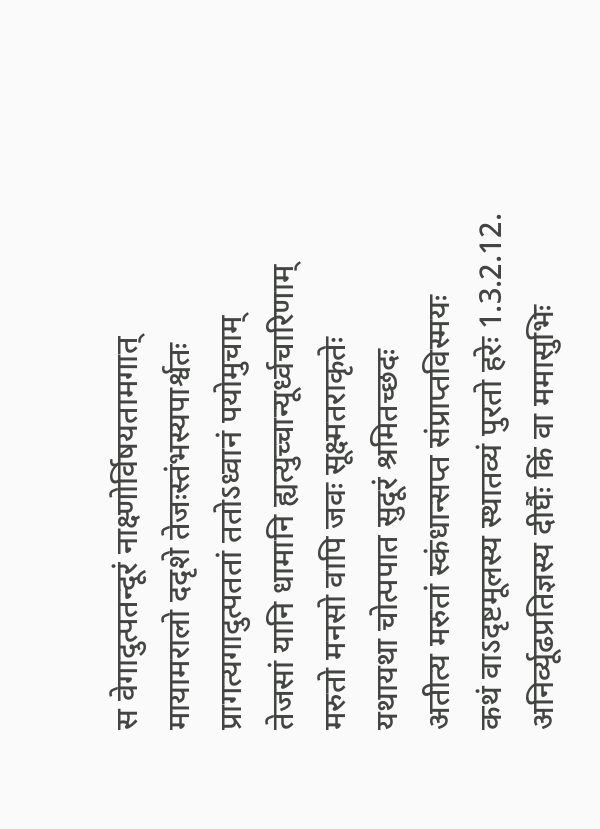स वेगादुत्पतन्दूरं नाक्ष्णोर्विषयतामगात्
मायामरालो ददृशे तेजःस्तंभस्यपार्श्वतः
प्रागत्यगादुत्पततां ततोऽध्वानं पयोमुचाम्
तेजसां यानि धामानि ह्यत्युच्चान्यूर्ध्वचारिणाम्
मरुतो मनसो वापि जवः सूक्ष्मतराकृतेः
यथायथा चोत्पपात सुदूरं श्रमितच्छदः
अतीत्य मरुतां स्कंधान्सप्त संप्राप्तविस्मयः
कथं वाऽदृष्टमूलस्य स्थातव्यं पुरतो हरेः 1.3.2.12.
अनिर्व्यूढप्रतिज्ञस्य दीर्घैः किं वा ममासुभिः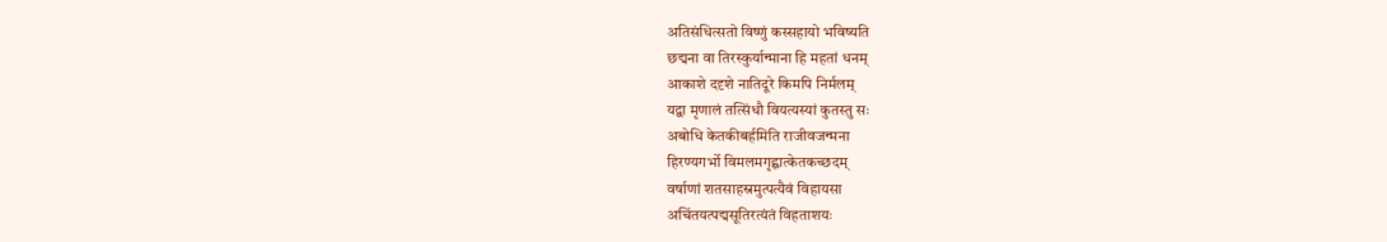अतिसंधित्सतो विष्णुं कस्सहायो भविष्यति
छद्मना वा तिरस्कुर्यान्माना हि महतां धनम्
आकाशे ददृशे नातिदूरे किमपि निर्मलम्
यद्वा मृणालं तत्सिंधौ वियत्यस्यां कुतस्तु सः
अबोधि केतकीबर्हमिति राजीवजन्मना
हिरण्यगर्भो विमलमगृह्णात्केतकच्छदम्
वर्षाणां शतसाहस्रमुत्पत्यैवं विहायसा
अचिंतयत्पद्मसूतिरत्यंतं विहताशयः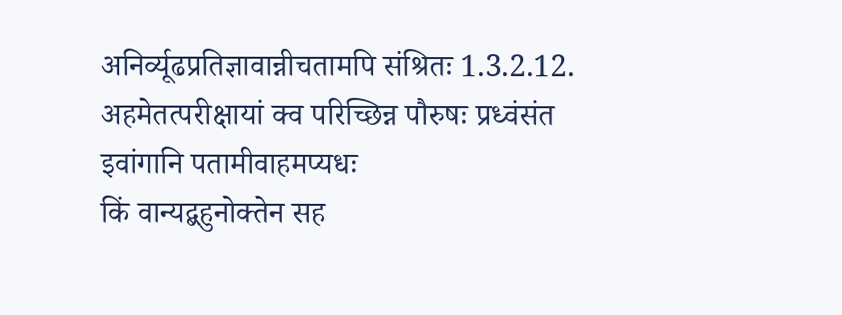अनिर्व्यूढप्रतिज्ञावान्नीचतामपि संश्रितः 1.3.2.12.
अहमेतत्परीक्षायां क्व परिच्छिन्न पौरुषः प्रध्वंसंत इवांगानि पतामीवाहमप्यधः
किं वान्यद्बहुनोक्तेन सह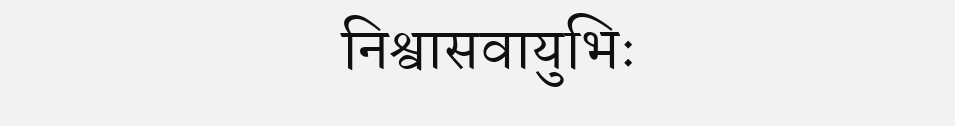निश्वासवायुभिः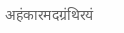अहंकारमदग्रंथिरयं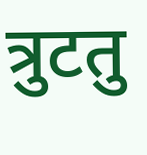त्रुटतु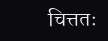चित्ततः